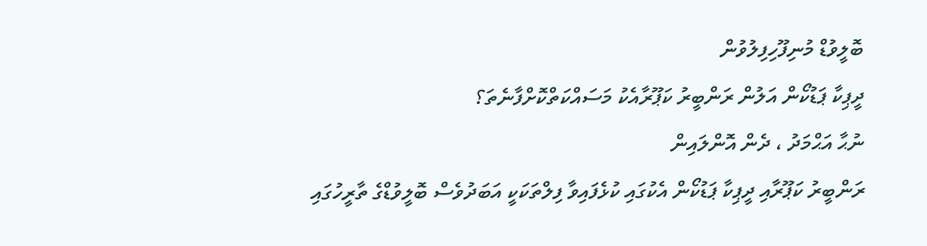ބޮލީވުޑް މުނިފޫހިފިލުވުން
ދީޕިކާ ޕަޑުކޯން އަލުން ރަންބީރު ކަޕޫރާއެކު މަސައްކަތްކޮށްފާނެތަ؟
ނުޙާ އަޙްމަދު ، ދެން އޮންލައިން
ރަންބީރު ކަޕޫރާއި ދީޕިކާ ޕަޑުކޯން އެކުގައި ކުޅެފައިވާ ފިލްތަކަކީ އަބަދުވެސް ބޮލީވުޑްގެ ތާރީހުގައި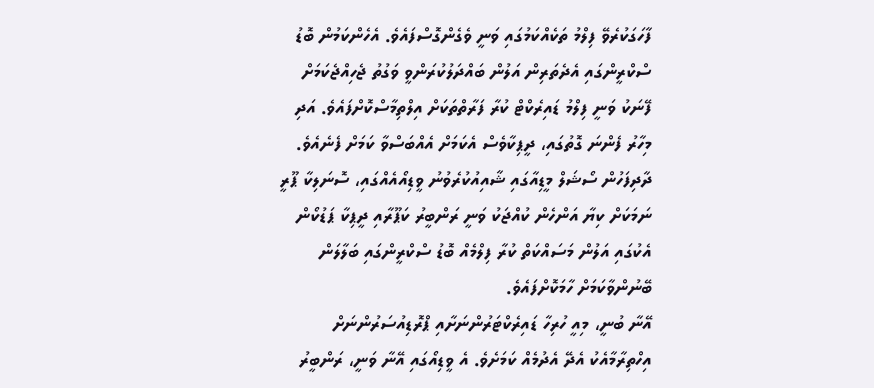ފާހަގަކުރެވޭ ފިލްމު ތަކެއްކަމުގައި ވަނީ ވެގެންގޮސްފައެވެ. އެހެންކަމުން ބޮޑު ސްކްރީންގައި އެދެތަރިން އަލުން ބައްދަލުކުރަންވީ ވަގުތު ޖެހިއްޖެކަމަށް ފޭނަކު ވަނީ ފިލްމު ޑައިރެކްޓް ކުރާ ފަރާތްތަކަށް އިލްތިމާސްކޮށްފައެވެ. އަދި މިހާރު ފެންނަ ގޮތުގައި، ދީޕިކާވެސް އެކަމަށް އެއްބަސްވާ ކަމަށް ފެނެއެވެ.
ދާދިފަހުން ސޯޝަލް މީޑިއާގައި ޝާއިއުކުރެވުނު ވީޑިއޯއެއްގައި، ސޮނަލިކާ ޕޫރީ ނަމަކަށް ކިޔާ އަންހެން ކުއްޖަކު ވަނީ ރަންބީރު ކަޕޫރާއި ދީޕިކާ ޕަޑުކޯން އެކުގައި އަލުން މަސައްކަތް ކުރާ ފިލްމެއް ބޮޑު ސްކްރީންގައި ބަލާލަން ބޭނުންވާކަމަށް ހާމަކޮށްފައެވެ.
އޭނާ ބުނީ، މިއީ ހުރިހާ ޑައިރެކްޓަރުންނަށާއި ޕްރޮޑިއުސަރުންނަށް އިހްތިރާމާއެކު އެދޭ އެދުމެއް ކަމަށެވެ. އެ ވީޑިއޯގައި އޭނާ ވަނީ، ރަންބީރު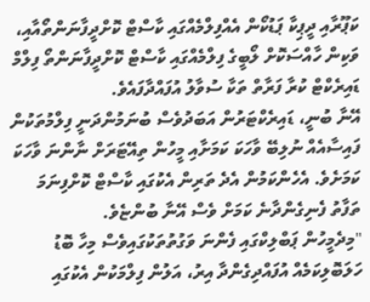ކަޕޫރާއި ދީޕިކާ ޕަޑުކޯން އެއްފިލްމެއްގައި ކާސްޓް ކޮށްދީފާނަންތޯއާއި، ވަކިން ހާއްސަކޮށް ލޯބީގެ ފިލްމެއްގައި ކާސްޓް ކޮށްދީފާނަންތޯ ފިލްމް ޑައިރެކްޓް ކުރާ ފަރާތް ތަކާ ސުވާލު އުފައްދާފައެވެ.
އޭނާ ބުނީ، ޑައިރެކްޓަރުން އަބަދުވެސް ބުނަމުންދަނީ ފިލްމުތަކުން ފައިސާއެއް ނުލިބޭ ވާހަކަ ކަމަށާއި މީހުން ތިއޭޓަރަށް ނާންނަ ވާހަކަ ކަމަށެވެ. އެހެންކަމުން އެދެ ތަރިން އެކުގައި ކާސްޓް ކޮށްފިނަމަ ތަފާތު ފެނިގެންދާނެ ކަމަށް ވެސް އޭނާ ބުންޏެވެ.
"މިދެމީހުން ޕަބްލިކްގައި ފެންނަ ވަގުތުތަކުގައިވެސް މިހާ ބޮޑު ހަލަބޮލިކަމެއް އުފައްދިގެންދާ އިރު، އަލުން ފިލްމަކުން އެކުގައި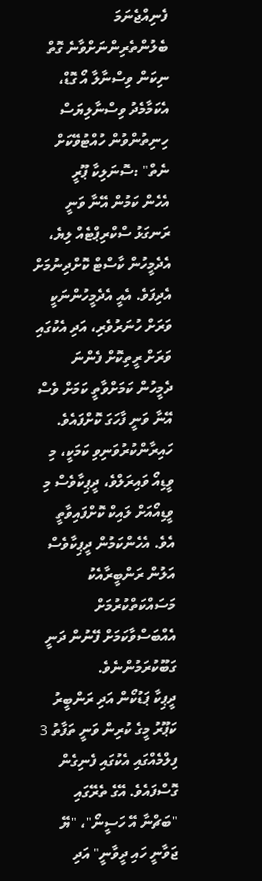ފެނިއްޖެނަމަ ބެލުންތެރިންނަށްވާނެ ގޮތް ނިކަން ވިސްނާލާ އޯ ގޮޑް، އެކަމާމެދު ވިސްނާލިޔަސް ހިނިތުންވުން ހުއްޓުވޭކަށް ނެތް" :ސޮނަލިކާ ޕޫރީ
އެހެން ކަމުން އޭނާ ވަނީ ރަނގަޅު ސްކްރިޕްޓެއް ލިޔެ، އެދެމީހުން ކާސްޓް ކޮށްދިނުމަށް އެދިފަވެ. އެއީ އެދެމީހުންނަކީ ވަރަށް ހުނަރުވެރި، އަދި އެކުގައި ވަރަށް ރީތިކޮށް ފެންނަ ދެމީހުން ކަމަށްވާތީ ކަމަށް ވެސް އޭނާ ވަނީ ފާހަގަ ކޮށްފައެވެ.
ހައިރާންކުރުވަނިވި ކަމަކީ، މި ވީޑިއޯ ވައިރަލްވެ، ދީޕިކާވެސް މި ވީޑިއޯއަށް ލައިކް ކޮށްފައިވާތީ އެވެ. އެހެންކަމުން ދީޕިކާވެސް އަލުން ރަންބީރާއެކު މަސައްކަތްކުރުމަށް އެއްބަސްވާކަމަށް ފޭނުން ދަނީ ގަބޫކުރަމުންނެވެ.
ދީޕިކާ ޕަޑުކޯން އަދި ރަންބީރު ކަޕޫރު މީގެ ކުރިން ވަނީ ތަފާތު 3 ފިލްމެއްގައި އެކުގައި ފެނިގެން ގޮސްފައެވެ. އޭގެ ތެރޭގައި "ބަޗްނާ އޭ ހަސީނޯ"، "ޔޭ ޖަވާނީ ހައި ދީވާނީ" އަދި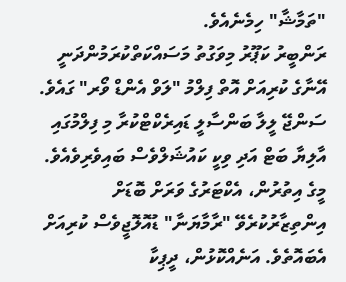"ތަމާޝާ" ހިމެނެއެވެ.
ރަންބީރު ކަޕޫރު މިވަގުތު މަސައްކަތްކުރަމުންދަނީ އޭނާގެ ކުރިއަށް އޮތް ފިލްމު "ލަވް އެންޑް ވޯރ" ގައެވެ. ސަންޖޭ ލީލާ ބަންސާލީ ޑައިރެކްޓްކުރާ މި ފިލްމުގައި އާލިޔާ ބަޓް އަދި ވިކީ ކައުޝަލްވެސް ބައިވެރިވެއެވެ. މީގެ އިތުރުން، އެކްޓަރުގެ ވަރަށް ބޮޑަށް އިންތިޒާރުކުރެވޭ "ރާމާޔަނާ" ޑުއޮލޮޖީވެސް ކުރިއަށް އެބައޮތެވެ. އަނެއްކޮޅުން، ދީޕިކާ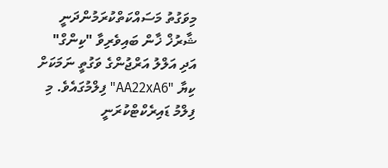މިވަގުތު މަސައްކަތްކުރަމުންދަނީ ޝާރުޚް ޚާން ބައިވެރިވާ "ކިންގް" އަދި އަލްލު އަރްޖުންގެ ވަގުތީ ނަމަކަށް ކިޔާ "AA22xA6" ފިލްމުގައެވެ. މި ފިލްމު ޑައިރެކްޓްކުރަނީ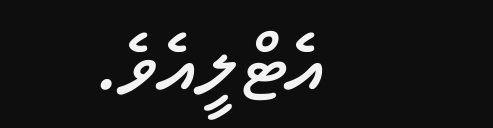އެޓްލީއެވެ.